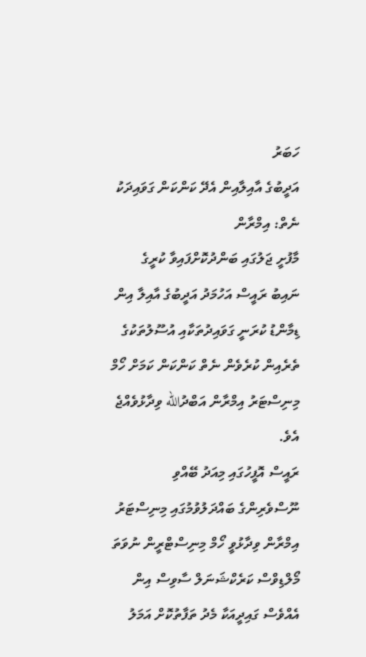ހަބަރު
އަދީބުގެ އާއިލާއިން އެދޭ ކަންކަން ގަވައިދަކު ނެތް: އިމްރާން
މާފުށީ ޖަލުގައި ބަންދުކޮށްފައިވާ ކުރީގެ ނައިބު ރައީސް އަހުމަދު އަދީބުގެ އާއިލާ އިން ޑިމާންޑު ކުރަނީ ގަވައިދުތަކާއި އުސޫލުތަކުގެ ތެރެއިން ކުރެވެން ނެތް ކަންކަން ކަމަށް ހޯމް މިނިސްޓަރު އިމްރާން އަބްދުالله ވިދާޅުވެއްޖެ އެވެ.
ރައީސް އޮފީހުގައި މިއަދު ބޭއްވި ނޫސްވެރިންގެ ބައްދަލުވުމުގައި މިނިސްޓަރު އިމްރާން ވިދާޅުވީ ހޯމް މިނިސްޓްރީން ނުވަތަ މޯލްޑިވްސް ކަރެކްޝަނަލް ސާވިސް އިން އެއްވެސް ގައިދީއަކާ މެދު ތަފާތުކޮށް އަމަލު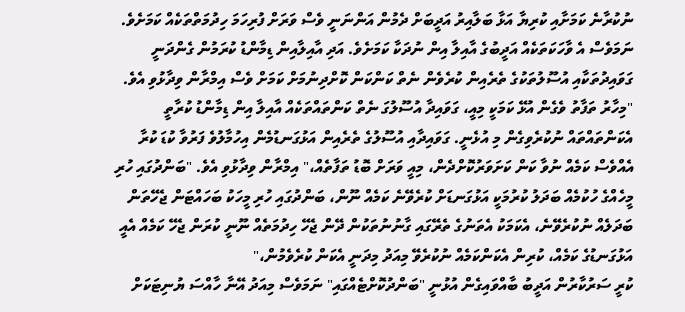ނުކުރާނެ ކަމަށާއި ކުރިޔާ އަޅާ ބަލާއިރު އަދީބަށް ދެމުން އަންނަނީ ވެސް ވަރަށް ފުރިހަމަ ހިދުމަތްތަކެއް ކަމަށެވެ. ނަމަވެސް އެ ވާހަކަތަކެއް އަދީބުގެ އާއިލާ އިން ނުދަކާ ކަމަށެވެ. އަދި އާއިލާއިން ޑިމާންޑު ކުރަމުން ގެންދަނީ ގަވައިދުތަކާއި އުސޫލުތަކުގެ ތެރެއިން ކުރެވެން ނެތް ކަންކަން ކޮށްދިނުމަށް ކަމަށް ވެސް އިމްރާން ވިދާޅުވި އެވެ.
"މިހާރު ތަފާތު ވެގެން އުޅޭ ކަމަކީ މިއީ، ގަވައިދާ އުސޫލުގަ ނެތް ކަންތައްތަކެއް އާއިލާ އިން ޑިމާންޑު ކުރާތީ އެކަންތައްތައް ނުކުރެވިގެން މި އުޅެނީ. ގަވައިދާއި އުސޫލުގެ ތެރެއިން އަޅުގަނޑުމެން އިހުމާލުވެ ފަރުވާ ކުޑަ ކުރާ އެއްވެސް ކަމެއް ނުވާ ކަން ކަށަވަރުކޮށްދެން، މިއީ ވަރަށް ބޮޑު ތަފާތެއް،" އިމްރާން ވިދާޅުވި އެވެ. "ބަންދުގައި ހުރި މީހެއްގެ ހުކުމެއް ބަދަލު ކުރުމަކީ އަޅުގަނޑަށް ކުރެވޭނެ ކަމެއް ނޫން، ބަންދުގައި ހުރި މީހަކު ބަހައްޓަން ޖެހޭތަން ބަދަލެއް ނުކުރެވޭނެ، އެކަމަކު އެތަނުގެ ތެރޭގައި ގާނުނުތަކުން ދޭން ޖެހޭ ހިދުމަތެއް ނޫނީ ކުރަން ޖެހޭ ކަމެއް އެއީ އަޅުގަނޑުގެ ކަމެއް، ކުރިން އެކަންކަމެއް ނުކުރެވޭ މިއަދު މިދަނީ އެކަން ކުރެވެމުން،"
ކުރީ ސަރުކާރުން އަދީބު ބާއްވައިގެން އުޅުނީ "ބަންދުކޮށްޓެއްގައި" ނަމަވެސް މިއަދު އޭނާ ހާއްސަ ޔުނިޓަކަށް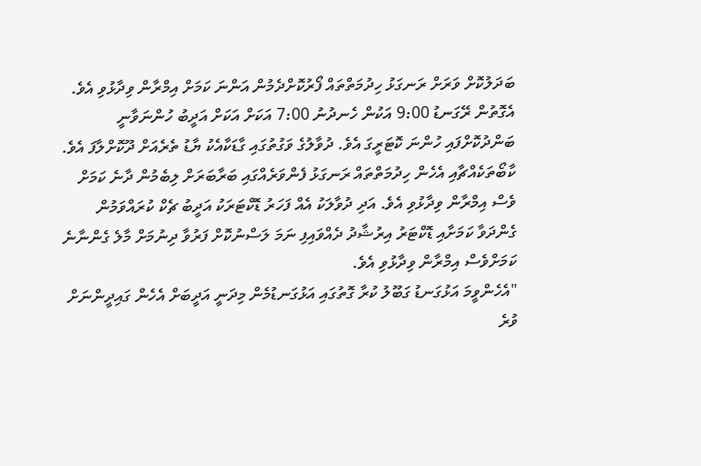ބަދަލުކޮށް ވަރަށް ރަނގަޅު ހިދުމަތްތައް ފޯރުކޮށްދެމުން އަންނަ ކަމަށް އިމްރާން ވިދާޅުވި އެވެ.
އެގޮތުން ރޭގަނޑު 9:00 އަކުން ހެނދުނު 7:00 އަކަށް އަކަށް އަދީބު ހުންނަވާނީ ބަންދުކޮށްފައި ހުންނަ ކޮޓަރީގަ އެވެ. ދުވާލުގެ ވަގުތުގައި ގާޑަކާއެކު ޔާޑު ތެރެއަށް ދޫކޮށްލާފަ އެވެ. ކާބޯތަކެއްޗާއި އެހެން ހިދުމަތްތައް ރަނގަޅު ފެންވަރެއްގައި ބަރާބަރަށް ލިބެމުން ދާނެ ކަމަށް ވެސް އިމްރާން ވިދާޅުވި އެވެ. އަދި ދުވާލަކު އެއް ފަހަރު ޑޮކްޓަރަކު އަދީބު ޗެކް ކުރައްވަމުން ގެންދަވާ ކަމަށާއި ޑޮކްޓަރު އިރުޝާދު ދެއްވައިފި ނަމަ ލަސްނުކޮށް ފަރުވާ ދިނުމަށް މާލެ ގެންނާނެ ކަމަށްވެސް އިމްރާން ވިދާޅުވި އެވެ.
"އެހެންވީމަ އަޅުގަނޑު ގަބޫލު ކުރާ ގޮތުގައި އަޅުގަނޑުމެން މިދަނީ އަދީބަށް އެހެން ގައިދީންނަށް ވުރެ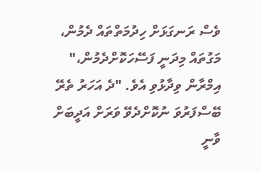ވެސް ރަނގަޅަށް ހިދުމަތްތައް ދެމުން، މަގުތައް މިދަނީ ފަސޭހަކޮށްދެމުން،" އިމްރާން ވިދާޅުވި އެވެ. "ދެ އަހަރު ތެރޭ ބޭސްފަރުވަ ނުކޮށްދެވޭ ވަރަށް އަދީބަށް ވާނީ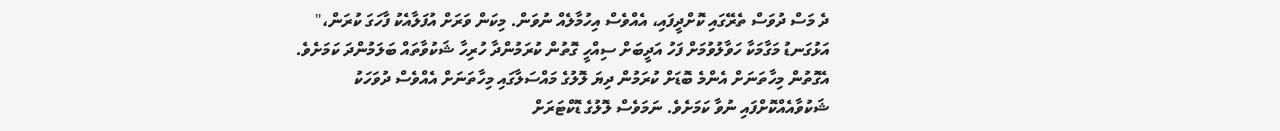ދެ މަސް ދުވަސް ތެރޭގައި ކޮށްދީފައި، އެއްވެސް އިހުމާލެއް ނުވަން. މިކަން ވަރަށް އުފަލާއެކު ފާހަގަ ކުރަން،"
އަޅުގަނޑު މަގާމަކާ ހަވާލުވުމަށް ފަހު އަދީބަށް ސިއްހީ ގޮތުން ކުރަމުންދާ ހުރިހާ ޝަކުވާތައް ބަލަމުންދަ ކަމަށެވެ. އެގޮތުން މިހާތަނަށް އެންމެ ބޮޑަށް ކުރަމުން ދިޔަ ލޮލުގެ މައްސަލާގައި މިހާތަނަށް އެއްވެސް ދުވަހަކު ޝަކުވާއެއްކޮށްފައި ނުވާ ކަމަށެވެ. ނަމަވެސް ލޮލުގެ ޑޮކްޓަރަށް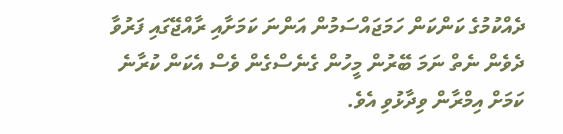ދެއްކުމުގެ ކަންކަން ހަމަޖައްސަމުން އަންނަ ކަމަށާއި ރާއްޖޭގައި ފަރުވާ ދެވެން ނެތް ނަމަ ބޭރުން މީހުން ގެނެސްގެން ވެސް އެކަން ކުރާނެ ކަމަށް އިމްރާން ވިދާޅުވި އެވެ.